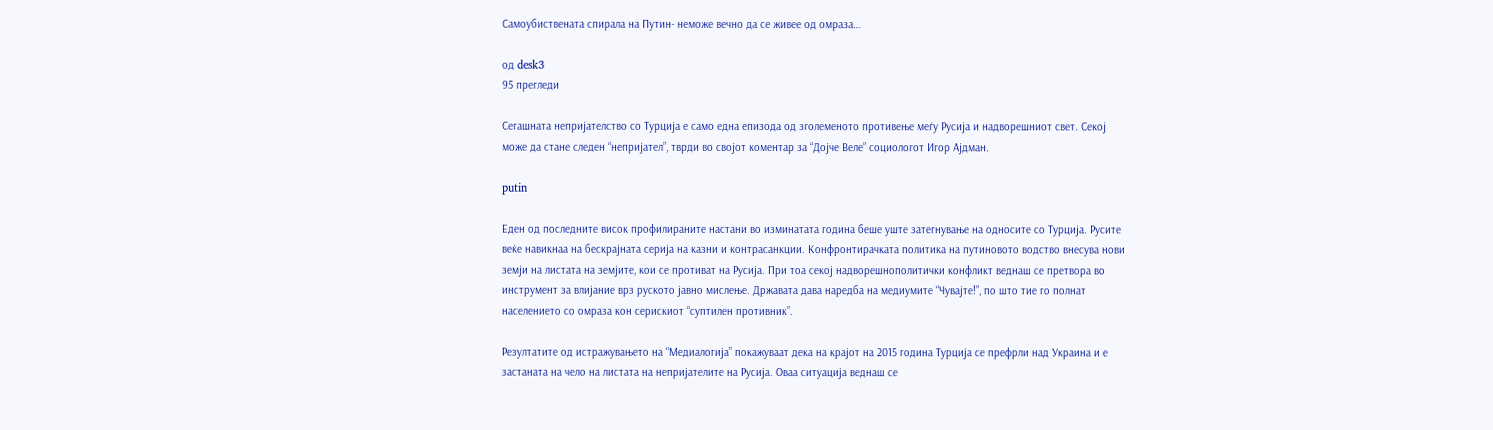Самоубиствената спирала на Путин- неможе вечно да се живее од омраза…

од desk3
95 прегледи

Сегашната непријателство со Турција е само една епизода од зголеменото противење меѓу Русија и надворешниот свет. Секој може да стане следен “непријател”, тврди во својот коментар за “Дојче Веле” социологот Игор Ајдман.

putin

Еден од последните висок профилираните настани во изминатата година беше уште затегнување на односите со Турција. Русите веќе навикнаа на бескрајната серија на казни и контрасанкции. Конфронтирачката политика на путиновото водство внесува нови земји на листата на земјите, кои се противат на Русија. При тоа секој надворешнополитички конфликт веднаш се претвора во инструмент за влијание врз руското јавно мислење. Државата дава наредба на медиумите “Чувајте!”, по што тие го полнат населението со омраза кон серискиот “суптилен противник”.

Резултатите од истражувањето на “Медиалогија” покажуваат дека на крајот на 2015 година Турција се префрли над Украина и е застаната на чело на листата на непријателите на Русија. Оваа ситуација веднаш се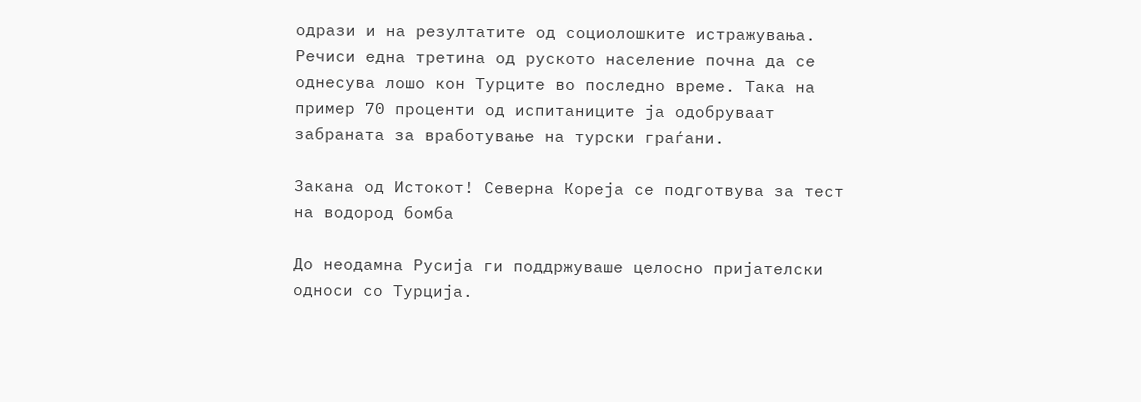одрази и на резултатите од социолошките истражувања. Речиси една третина од руското население почна да се однесува лошо кон Турците во последно време. Така на пример 70 проценти од испитаниците ја одобруваат забраната за вработување на турски граѓани.

Закана од Истокот! Северна Кореја се подготвува за тест на водород бомба

До неодамна Русија ги поддржуваше целосно пријателски односи со Турција.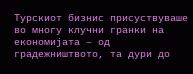Турскиот бизнис присуствуваше во многу клучни гранки на економијата – од градежништвото, та дури до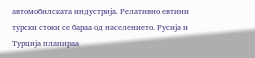автомобилската индустрија. Релативно евтини турски стоки се бараа од населението. Русија и Турција планираа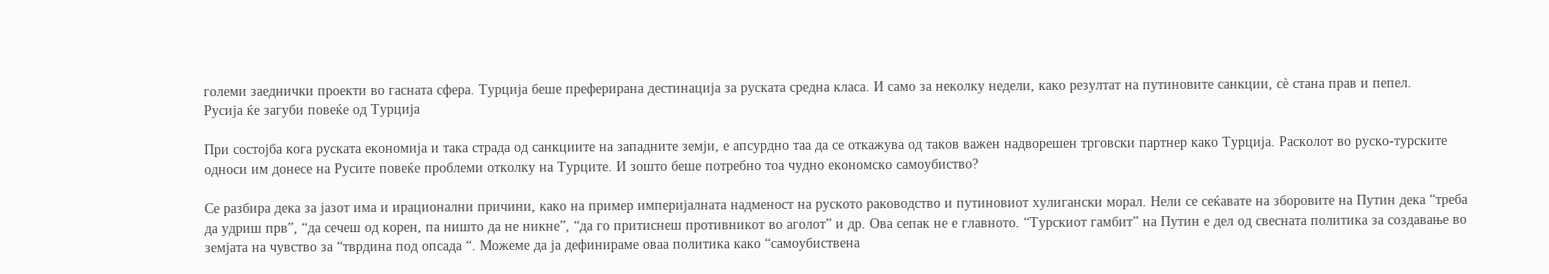големи заеднички проекти во гасната сфера. Турција беше преферирана дестинација за руската средна класа. И само за неколку недели, како резултат на путиновите санкции, сè стана прав и пепел.
Русија ќе загуби повеќе од Турција

При состојба кога руската економија и така страда од санкциите на западните земји, е апсурдно таа да се откажува од таков важен надворешен трговски партнер како Турција. Расколот во руско-турските односи им донесе на Русите повеќе проблеми отколку на Турците. И зошто беше потребно тоа чудно економско самоубиство?

Се разбира дека за јазот има и ирационални причини, како на пример империјалната надменост на руското раководство и путиновиот хулигански морал. Нели се сеќавате на зборовите на Путин дека “треба да удриш прв”, “да сечеш од корен, па ништо да не никне”, “да го притиснеш противникот во аголот” и др. Ова сепак не е главното. “Турскиот гамбит” на Путин е дел од свесната политика за создавање во земјата на чувство за “тврдина под опсада “. Можеме да ја дефинираме оваа политика како “самоубиствена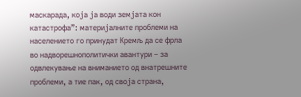маскарада, која ја води земјата кон катастрофа”: материјалните проблеми на населението го принудат Кремљ да се фрла во надворешнополитички авантури – за одвлекување на вниманието од внатрешните проблеми, а тие пак, од своја страна,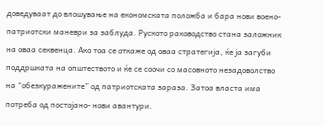доведуваат до влошување на економската положба и бара нови воено-патриотски маневри за заблуда. Руското раководство стана заложник на оваа секвенца. Ако тоа се откаже од оваа стратегија, ќе ја загуби поддршката на општеството и ќе се соочи со масовното незадоволство на “обезкуражените” од патриотската зараза. Затоа власта има потреба од постојано- нови авантури.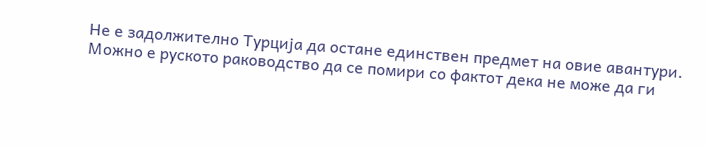Не е задолжително Турција да остане единствен предмет на овие авантури. Можно е руското раководство да се помири со фактот дека не може да ги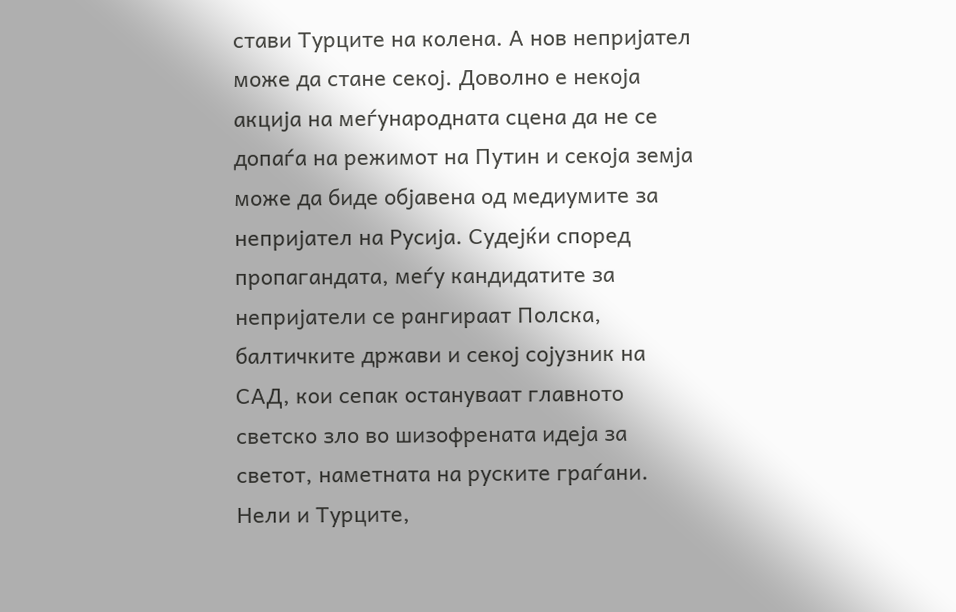стави Турците на колена. А нов непријател може да стане секој. Доволно е некоја акција на меѓународната сцена да не се допаѓа на режимот на Путин и секоја земја може да биде објавена од медиумите за непријател на Русија. Судејќи според пропагандата, меѓу кандидатите за непријатели се рангираат Полска, балтичките држави и секој сојузник на САД, кои сепак остануваат главното светско зло во шизофрената идеја за светот, наметната на руските граѓани. Нели и Турците,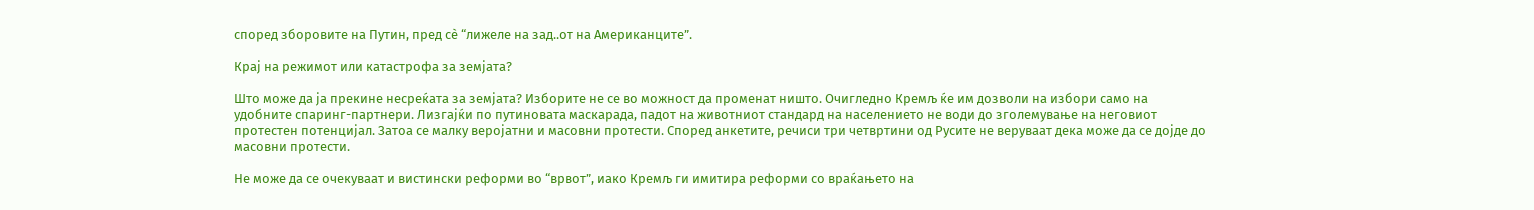според зборовите на Путин, пред сè “лижеле на зад..от на Американците”.

Крај на режимот или катастрофа за земјата?

Што може да ја прекине несреќата за земјата? Изборите не се во можност да променат ништо. Очигледно Кремљ ќе им дозволи на избори само на удобните спаринг-партнери. Лизгајќи по путиновата маскарада, падот на животниот стандард на населението не води до зголемување на неговиот протестен потенцијал. Затоа се малку веројатни и масовни протести. Според анкетите, речиси три четвртини од Русите не веруваат дека може да се дојде до масовни протести.

Не може да се очекуваат и вистински реформи во “врвот”, иако Кремљ ги имитира реформи со враќањето на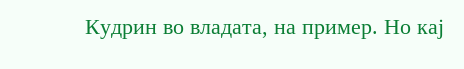Кудрин во владата, на пример. Но кај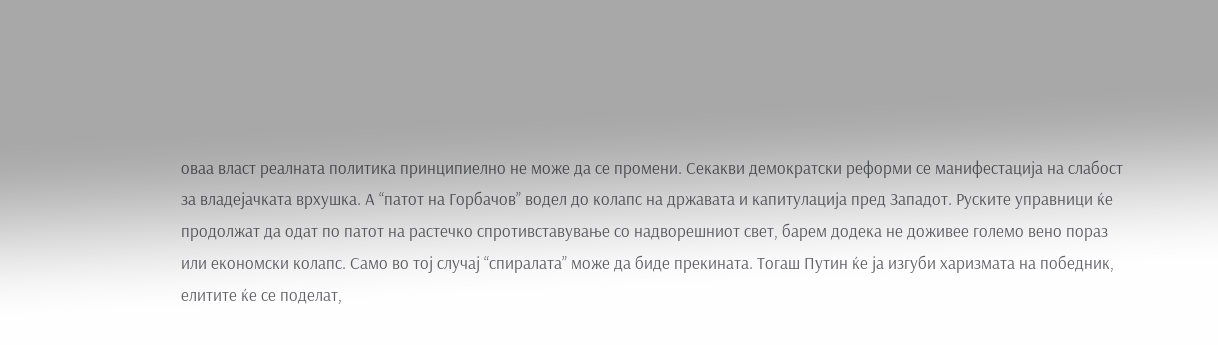оваа власт реалната политика принципиелно не може да се промени. Секакви демократски реформи се манифестација на слабост за владејачката врхушка. А “патот на Горбачов” водел до колапс на државата и капитулација пред Западот. Руските управници ќе продолжат да одат по патот на растечко спротивставување со надворешниот свет, барем додека не доживее големо вено пораз или економски колапс. Само во тој случај “спиралата” може да биде прекината. Тогаш Путин ќе ја изгуби харизмата на победник, елитите ќе се поделат,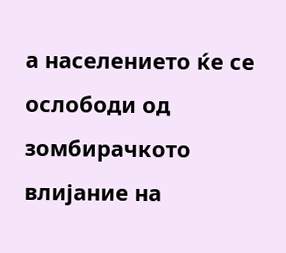а населението ќе се ослободи од зомбирачкото влијание на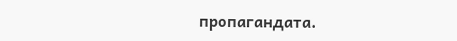пропагандата.